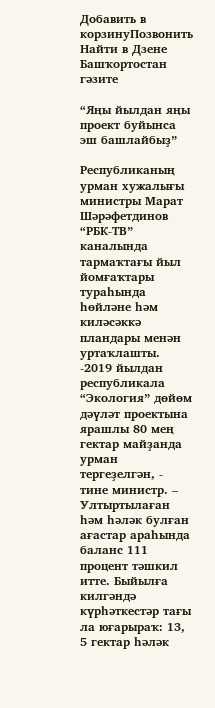Добавить в корзинуПозвонить
Найти в Дзене
Башҡортостан гәзите

“Яңы йылдан яңы проект буйынса эш башлайбыҙ”

Республиканың урман хужалығы министры Марат Шәрәфетдинов “РБК-ТВ” каналында тармаҡтағы йыл йомғаҡтары тураһында һөйләне һәм киләсәккә пландары менән уртаҡлашты. -2019 йылдан республикала “Экология” дөйөм дәүләт проектына ярашлы 80 мең гектар майҙанда урман тергеҙелгән, - тине министр. – Ултыртылаған һәм һәләк булған ағастар араһында баланс 111 процент тәшкил итте. Быйылға килгәндә күрһәткестәр тағы ла юғарыраҡ: 13, 5 гектар һәләк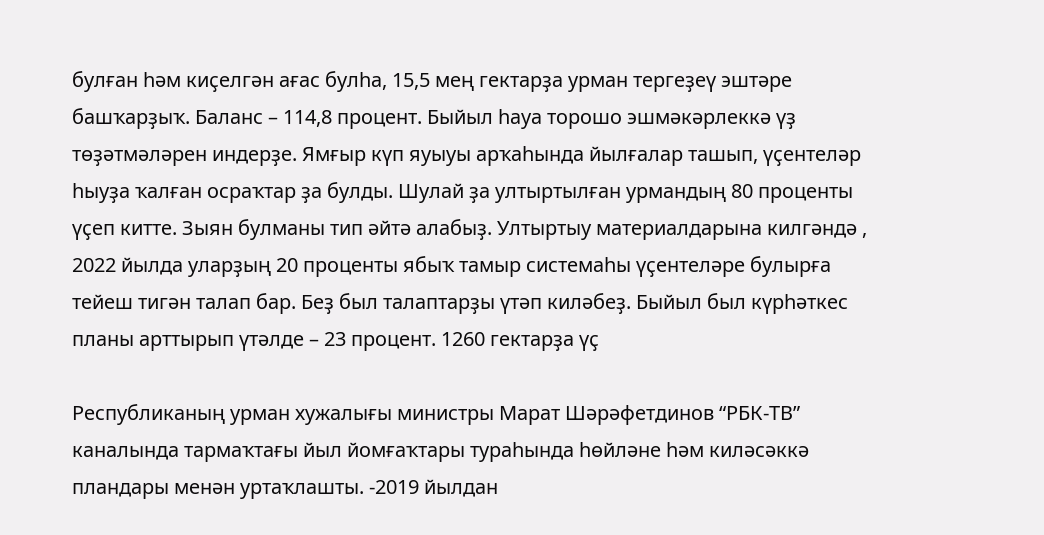булған һәм киҫелгән ағас булһа, 15,5 мең гектарҙа урман тергеҙеү эштәре башҡарҙыҡ. Баланс – 114,8 процент. Быйыл һауа торошо эшмәкәрлеккә үҙ төҙәтмәләрен индерҙе. Ямғыр күп яуыуы арҡаһында йылғалар ташып, үҫентеләр һыуҙа ҡалған осраҡтар ҙа булды. Шулай ҙа ултыртылған урмандың 80 проценты үҫеп китте. Зыян булманы тип әйтә алабыҙ. Ултыртыу материалдарына килгәндә , 2022 йылда уларҙың 20 проценты ябыҡ тамыр системаһы үҫентеләре булырға тейеш тигән талап бар. Беҙ был талаптарҙы үтәп киләбеҙ. Быйыл был күрһәткес планы арттырып үтәлде – 23 процент. 1260 гектарҙа үҫ

Республиканың урман хужалығы министры Марат Шәрәфетдинов “РБК-ТВ” каналында тармаҡтағы йыл йомғаҡтары тураһында һөйләне һәм киләсәккә пландары менән уртаҡлашты. -2019 йылдан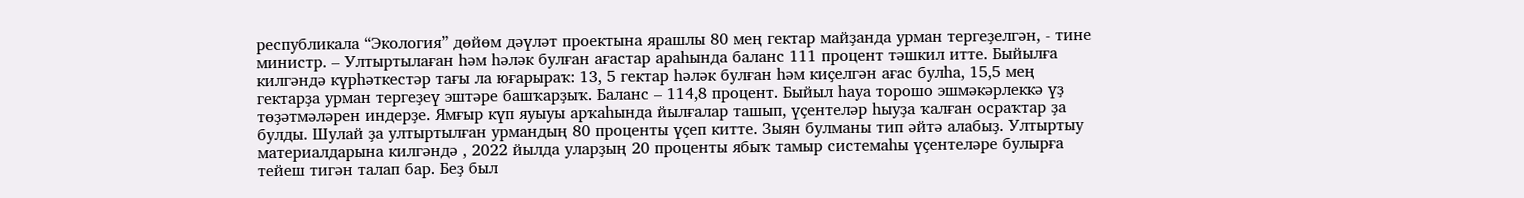республикала “Экология” дөйөм дәүләт проектына ярашлы 80 мең гектар майҙанда урман тергеҙелгән, - тине министр. – Ултыртылаған һәм һәләк булған ағастар араһында баланс 111 процент тәшкил итте. Быйылға килгәндә күрһәткестәр тағы ла юғарыраҡ: 13, 5 гектар һәләк булған һәм киҫелгән ағас булһа, 15,5 мең гектарҙа урман тергеҙеү эштәре башҡарҙыҡ. Баланс – 114,8 процент. Быйыл һауа торошо эшмәкәрлеккә үҙ төҙәтмәләрен индерҙе. Ямғыр күп яуыуы арҡаһында йылғалар ташып, үҫентеләр һыуҙа ҡалған осраҡтар ҙа булды. Шулай ҙа ултыртылған урмандың 80 проценты үҫеп китте. Зыян булманы тип әйтә алабыҙ. Ултыртыу материалдарына килгәндә , 2022 йылда уларҙың 20 проценты ябыҡ тамыр системаһы үҫентеләре булырға тейеш тигән талап бар. Беҙ был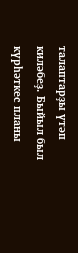талаптарҙы үтәп киләбеҙ. Быйыл был күрһәткес планы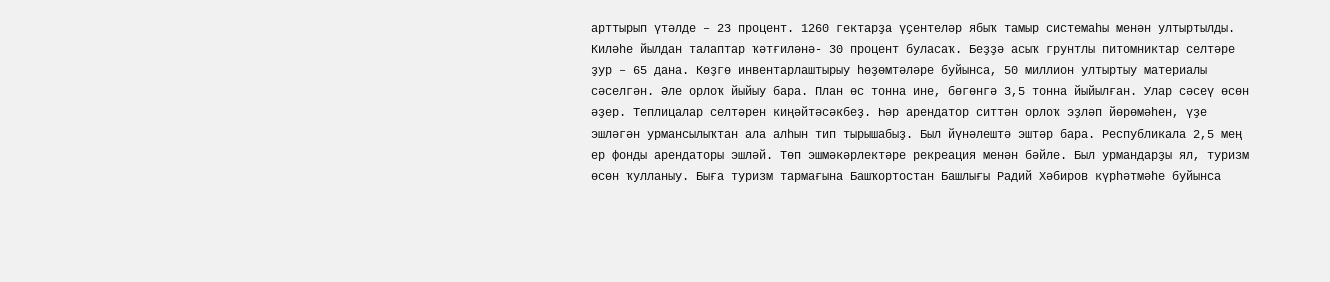арттырып үтәлде – 23 процент. 1260 гектарҙа үҫентеләр ябыҡ тамыр системаһы менән ултыртылды. Киләһе йылдан талаптар ҡәтғиләнә- 30 процент буласаҡ. Беҙҙә асыҡ грунтлы питомниктар селтәре ҙур – 65 дана. Көҙгө инвентарлаштырыу һөҙөмтәләре буйынса, 50 миллион ултыртыу материалы сәселгән. Әле орлоҡ йыйыу бара. План өс тонна ине, бөгөнгә 3,5 тонна йыйылған. Улар сәсеү өсөн әҙер. Теплицалар селтәрен киңәйтәсәкбеҙ. Һәр арендатор ситтән орлоҡ эҙләп йөрөмәһен, үҙе эшләгән урмансылыҡтан ала алһын тип тырышабыҙ. Был йүнәлештә эштәр бара. Республикала 2,5 мең ер фонды арендаторы эшләй. Төп эшмәкәрлектәре рекреация менән бәйле. Был урмандарҙы ял, туризм өсөн ҡулланыу. Быға туризм тармағына Башҡортостан Башлығы Радий Хәбиров күрһәтмәһе буйынса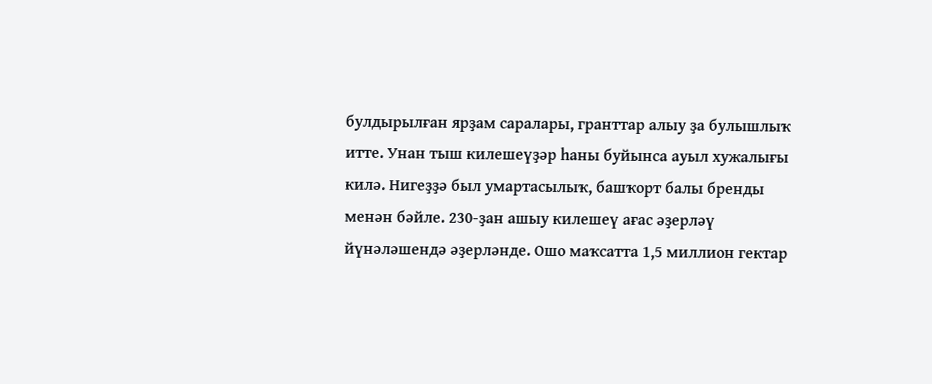булдырылған ярҙам саралары, гранттар алыу ҙа булышлыҡ итте. Унан тыш килешеүҙәр һаны буйынса ауыл хужалығы килә. Нигеҙҙә был умартасылыҡ, башҡорт балы бренды менән бәйле. 230-ҙан ашыу килешеү ағас әҙерләү йүнәләшендә әҙерләнде. Ошо маҡсатта 1,5 миллион гектар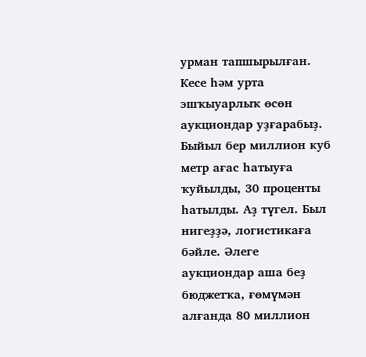урман тапшырылған. Кесе һәм урта эшҡыуарлыҡ өсөн аукциондар уҙғарабыҙ. Быйыл бер миллион куб метр ағас һатыуға ҡуйылды, 30 проценты һатылды. Аҙ түгел. Был нигеҙҙә, логистикаға бәйле. Әлеге аукциондар аша беҙ бюджетҡа, ғөмүмән алғанда 80 миллион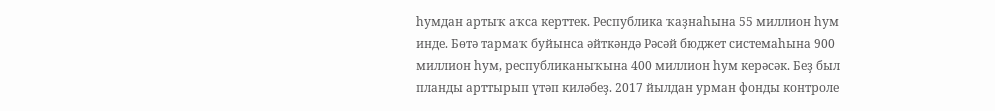һумдан артыҡ аҡса керттек. Республика ҡаҙнаһына 55 миллион һум инде. Бөтә тармаҡ буйынса әйткәндә Рәсәй бюджет системаһына 900 миллион һум, республиканыҡына 400 миллион һум керәсәк. Беҙ был планды арттырып үтәп киләбеҙ. 2017 йылдан урман фонды контроле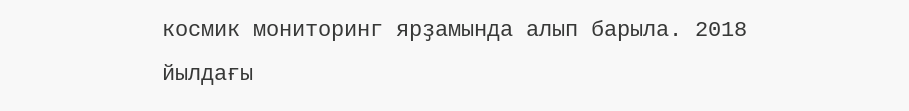космик мониторинг ярҙамында алып барыла. 2018 йылдағы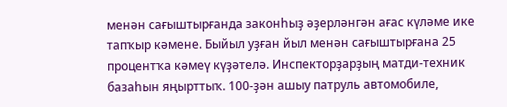менән сағыштырғанда законһыҙ әҙерләнгән ағас күләме ике тапҡыр кәмене. Быйыл уҙған йыл менән сағыштырғана 25 процентҡа кәмеү күҙәтелә. Инспекторҙарҙың матди-техник базаһын яңырттыҡ. 100-ҙән ашыу патруль автомобиле,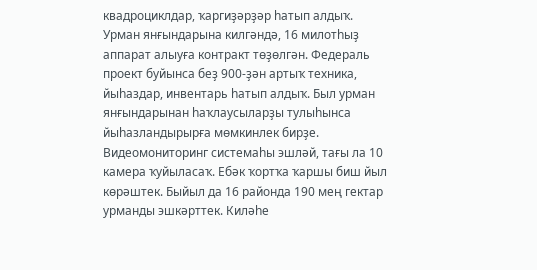квадроциклдар, ҡаргиҙәрҙәр һатып алдыҡ. Урман янғындарына килгәндә, 16 милотһыҙ аппарат алыуға контракт төҙөлгән. Федераль проект буйынса беҙ 900-ҙән артыҡ техника, йыһаздар, инвентарь һатып алдыҡ. Был урман янғындарынан һаҡлаусыларҙы тулыһынса йыһазландырырға мөмкинлек бирҙе. Видеомониторинг системаһы эшләй, тағы ла 10 камера ҡуйыласаҡ. Ебәк ҡортҡа ҡаршы биш йыл көрәштек. Быйыл да 16 районда 190 мең гектар урманды эшкәрттек. Киләһе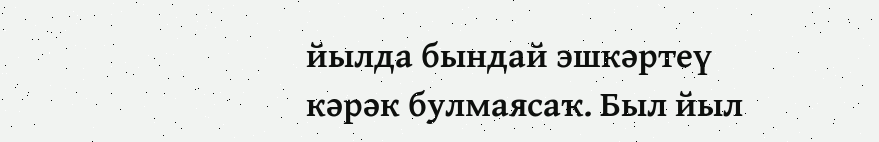йылда бындай эшкәртеү кәрәк булмаясаҡ. Был йыл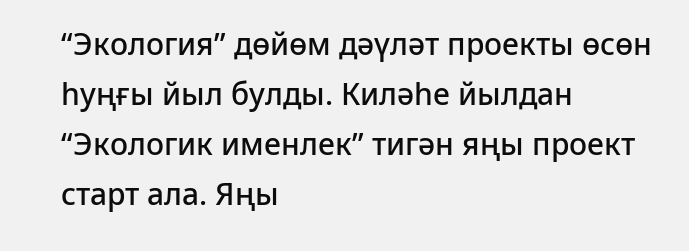“Экология” дөйөм дәүләт проекты өсөн һуңғы йыл булды. Киләһе йылдан “Экологик именлек” тигән яңы проект старт ала. Яңы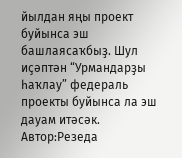йылдан яңы проект буйынса эш башлаясаҡбыҙ. Шул иҫәптән “Урмандарҙы һаҡлау” федераль проекты буйынса ла эш дауам итәсәк. Автор:Резеда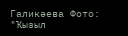Галикәева Фото: "Ҡызыл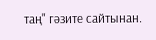таң" гәзите сайтынан.